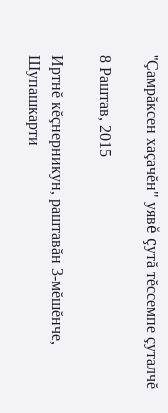"Çамрăксен хаçачĕн" уявĕ çутă тĕссемпе çуталчĕ

8 Раштав, 2015

Иртнĕ кĕçнерникун, раштавăн 3-мĕшĕнче, Шупашкарти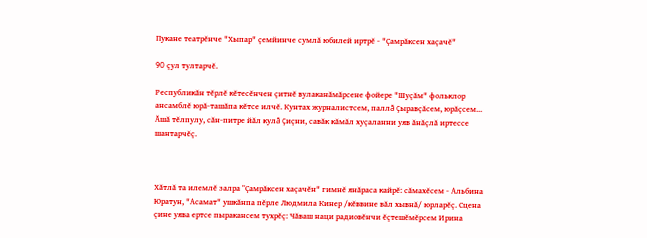Пукане театрĕнче "Хыпар" çемйинче сумлă юбилей иртрĕ - "Çамрăксен хаçачĕ"

90 çул тултарчĕ.

Республикăн тĕрлĕ кĕтесĕнчен çитнĕ вулаканăмăрсене фойере "Шуçăм" фольклор ансамблĕ юрă-ташăпа кĕтсе илчĕ. Кунтах журналистсем, паллă çыравçăсем, юрăçсем... Ăшă тĕлпулу, сăн-питре йăл кулă çиçни, савăк кăмăл хуçаланни уяв ăнăçлă иртессе шантарчĕç.



Хăтлă та илемлĕ залра "Çамрăксен хаçачĕн" гимнĕ янăраса кайрĕ: сăмахĕсем - Альбина Юратун, "Асамат" ушкăнпа пĕрле Людмила Кинер /кĕввине вăл хывнă/ юрларĕç. Сцена çине уява ертсе пыракансем тухрĕç: Чăваш наци радиовĕнчи ĕçтешĕмĕрсем Ирина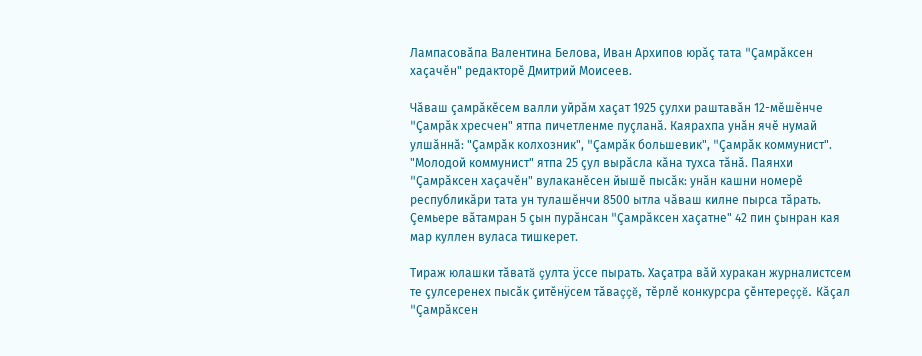Лампасовăпа Валентина Белова, Иван Архипов юрăç тата "Çамрăксен хаçачĕн" редакторĕ Дмитрий Моисеев.

Чăваш çамрăкĕсем валли уйрăм хаçат 1925 çулхи раштавăн 12-мĕшĕнче "Çамрăк хресчен" ятпа пичетленме пуçланă. Каярахпа унăн ячĕ нумай улшăннă: "Çамрăк колхозник", "Çамрăк большевик", "Çамрăк коммунист". "Молодой коммунист" ятпа 25 çул вырăсла кăна тухса тăнă. Паянхи "Çамрăксен хаçачĕн" вулаканĕсен йышĕ пысăк: унăн кашни номерĕ республикăри тата ун тулашĕнчи 8500 ытла чăваш килне пырса тăрать. Çемьере вăтамран 5 çын пурăнсан "Çамрăксен хаçатне" 42 пин çынран кая мар куллен вуласа тишкерет.

Тираж юлашки тăватă çулта ÿссе пырать. Хаçатра вăй хуракан журналистсем те çулсеренех пысăк çитĕнÿсем тăваççĕ, тĕрлĕ конкурсра çĕнтереççĕ. Кăçал "Çамрăксен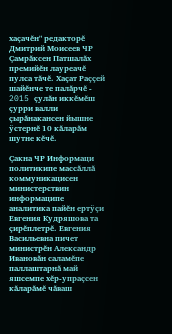хаçачĕн" редакторĕ Дмитрий Моисеев ЧР Çамрăксен Патшалăх премийĕн лауреачĕ пулса тăчĕ. Хаçат Раççей шайĕнче те палăрчĕ - 2015 çулăн иккĕмĕш çурри валли çырăнакансен йышне ÿстернĕ 10 кăларăм шутне кĕчĕ.

Çакна ЧР Информаци политикипе массăллă коммуникацисен министерствин информаципе аналитика пайĕн ертÿçи Евгения Кудряшова та çирĕплетрĕ. Евгения Васильевна пичет министрĕн Александр Ивановăн саламĕпе паллаштарнă май яшсемпе хĕр-упраçсен кăларăмĕ чăваш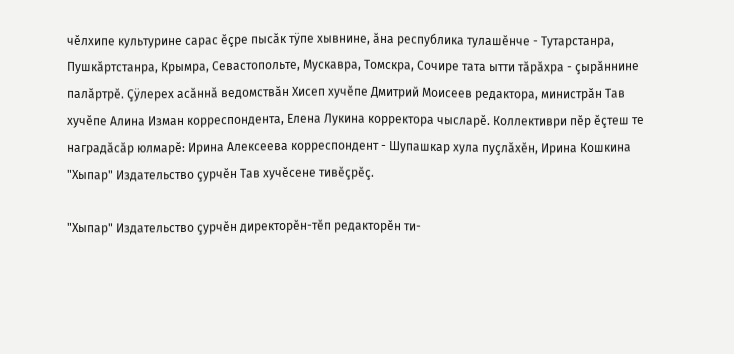чĕлхипе культурине сарас ĕçре пысăк тÿпе хывнине, ăна республика тулашĕнче - Тутарстанра, Пушкăртстанра, Крымра, Севастопольте, Мускавра, Томскра, Сочире тата ытти тăрăхра - çырăннине палăртрĕ. Çÿлерех асăннă ведомствăн Хисеп хучĕпе Дмитрий Моисеев редактора, министрăн Тав хучĕпе Алина Изман корреспондента, Елена Лукина корректора чысларĕ. Коллективри пĕр ĕçтеш те наградăсăр юлмарĕ: Ирина Алексеева корреспондент - Шупашкар хула пуçлăхĕн, Ирина Кошкина "Хыпар" Издательство çурчĕн Тав хучĕсене тивĕçрĕç.

"Хыпар" Издательство çурчĕн директорĕн-тĕп редакторĕн ти-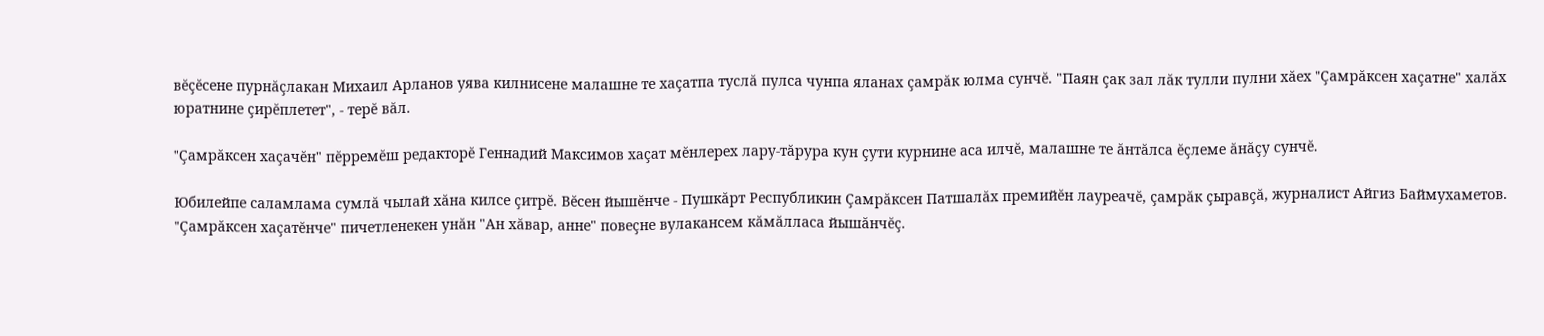вĕçĕсене пурнăçлакан Михаил Арланов уява килнисене малашне те хаçатпа туслă пулса чунпа яланах çамрăк юлма сунчĕ. "Паян çак зал лăк тулли пулни хăех "Çамрăксен хаçатне" халăх юратнине çирĕплетет", - терĕ вăл.

"Çамрăксен хаçачĕн" пĕрремĕш редакторĕ Геннадий Максимов хаçат мĕнлерех лару-тăрура кун çути курнине аса илчĕ, малашне те ăнтăлса ĕçлеме ăнăçу сунчĕ.

Юбилейпе саламлама сумлă чылай хăна килсе çитрĕ. Вĕсен йышĕнче - Пушкăрт Республикин Çамрăксен Патшалăх премийĕн лауреачĕ, çамрăк çыравçă, журналист Айгиз Баймухаметов. "Çамрăксен хаçатĕнче" пичетленекен унăн "Ан хăвар, анне" повеçне вулакансем кăмăлласа йышăнчĕç.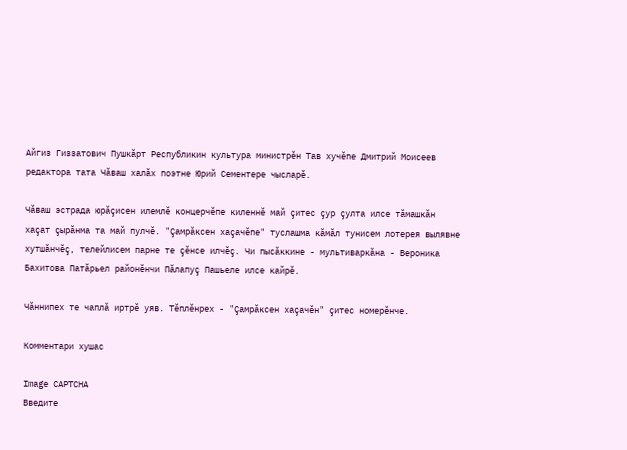Айгиз Гиззатович Пушкăрт Республикин культура министрĕн Тав хучĕпе Дмитрий Моисеев редактора тата Чăваш халăх поэтне Юрий Сементере чысларĕ.

Чăваш эстрада юрăçисен илемлĕ концерчĕпе киленнĕ май çитес çур çулта илсе тăмашкăн хаçат çырăнма та май пулчĕ. "Çамрăксен хаçачĕпе" туслашма кăмăл тунисем лотерея вылявне хутшăнчĕç, телейлисем парне те çĕнсе илчĕç. Чи пысăккине - мультиваркăна - Вероника Бахитова Патăрьел районĕнчи Пăлапуç Пашьеле илсе кайрĕ.

Чăннипех те чаплă иртрĕ уяв. Тĕплĕнрех - "Çамрăксен хаçачĕн" çитес номерĕнче.

Комментари хушас

Image CAPTCHA
Введите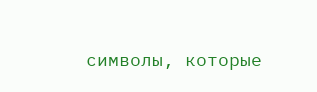символы, которые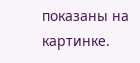показаны на картинке.